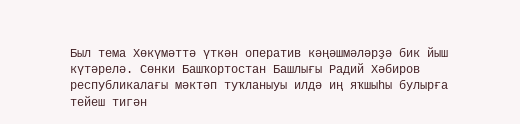Был тема Хөкүмәттә үткән оператив кәңәшмәләрҙә бик йыш күтәрелә. Сөнки Башҡортостан Башлығы Радий Хәбиров республикалағы мәктәп туҡланыуы илдә иң яҡшыһы булырға тейеш тигән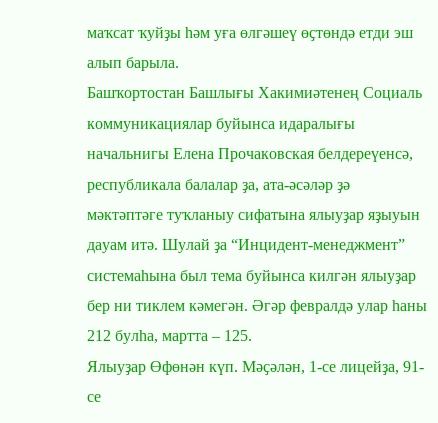маҡсат ҡуйҙы һәм уға өлгәшеү өҫтөндә етди эш алып барыла.
Башҡортостан Башлығы Хакимиәтенең Социаль коммуникациялар буйынса идаралығы начальнигы Елена Прочаковская белдереүенсә, республикала балалар ҙа, ата-әсәләр ҙә мәктәптәге туҡланыу сифатына ялыуҙар яҙыуын дауам итә. Шулай ҙа “Инцидент-менеджмент” системаһына был тема буйынса килгән ялыуҙар бер ни тиклем кәмегән. Әгәр февралдә улар һаны 212 булһа, мартта – 125.
Ялыуҙар Өфөнән күп. Мәҫәлән, 1-се лицейҙа, 91-се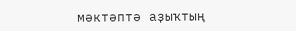мәктәптә аҙыҡтың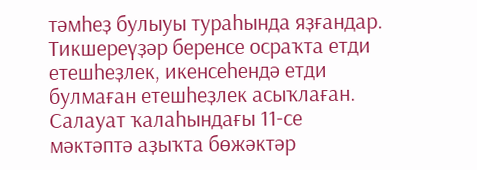тәмһеҙ булыуы тураһында яҙғандар. Тикшереүҙәр беренсе осраҡта етди етешһеҙлек, икенсеһендә етди булмаған етешһеҙлек асыҡлаған. Салауат ҡалаһындағы 11-се мәктәптә аҙыҡта бөжәктәр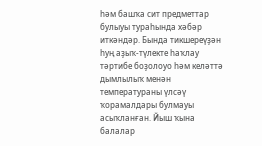һәм башҡа сит предметтар булыуы тураһында хәбәр иткәндәр. Бында тикшереүҙән һуң аҙыҡ-түлекте һаҡлау тәртибе боҙолоуо һәм келәттә дымлылыҡ менән температураны үлсәү ҡорамалдары булмауы асыҡланған. Йыш ҡына балалар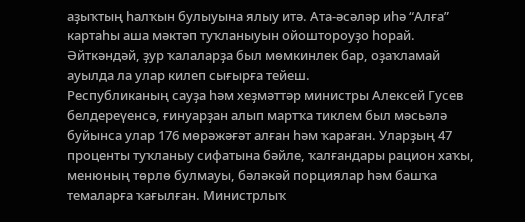аҙыҡтың һалҡын булыуына ялыу итә. Ата-әсәләр иһә “Алға” картаһы аша мәктәп туҡланыуын ойоштороуҙо һорай. Әйткәндәй, ҙур ҡалаларҙа был мөмкинлек бар, оҙаҡламай ауылда ла улар килеп сығырға тейеш.
Республиканың сауҙа һәм хеҙмәттәр министры Алексей Гусев белдереүенсә, ғинуарҙан алып мартҡа тиклем был мәсьәлә буйынса улар 176 мөрәжәғәт алған һәм ҡараған. Уларҙың 47 проценты туҡланыу сифатына бәйле, ҡалғандары рацион хаҡы, менюның төрлө булмауы, бәләкәй порциялар һәм башҡа темаларға ҡағылған. Министрлыҡ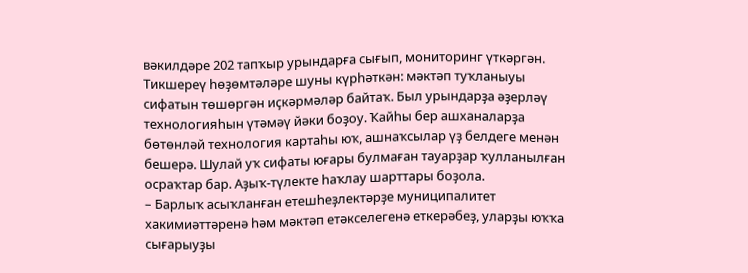вәкилдәре 202 тапҡыр урындарға сығып, мониторинг үткәргән.
Тикшереү һөҙөмтәләре шуны күрһәткән: мәктәп туҡланыуы сифатын төшөргән иҫкәрмәләр байтаҡ. Был урындарҙа әҙерләү технологияһын үтәмәү йәки боҙоу. Ҡайһы бер ашханаларҙа бөтөнләй технология картаһы юҡ, ашнаҡсылар үҙ белдеге менән бешерә. Шулай уҡ сифаты юғары булмаған тауарҙар ҡулланылған осраҡтар бар. Аҙыҡ-түлекте һаҡлау шарттары боҙола.
– Барлыҡ асыҡланған етешһеҙлектәрҙе муниципалитет хакимиәттәренә һәм мәктәп етәкселегенә еткерәбеҙ, уларҙы юҡҡа сығарыуҙы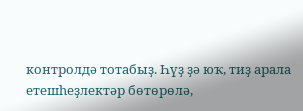контролдә тотабыҙ. Һүҙ ҙә юҡ, тиҙ арала етешһеҙлектәр бөтөрөлә,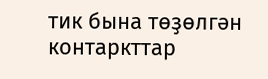тик бына төҙөлгән контаркттар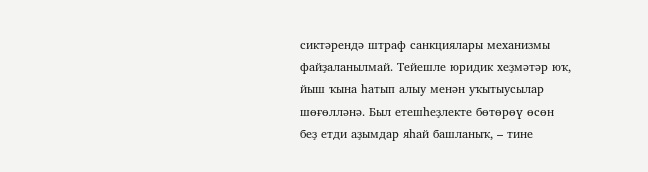сиктәрендә штраф санкциялары механизмы файҙаланылмай. Тейешле юридик хеҙмәтәр юҡ, йыш ҡына һатып алыу менән уҡытыусылар шөғөлләнә. Был етешһеҙлекте бөтөрөү өсөн беҙ етди аҙымдар яһай башланыҡ, – тине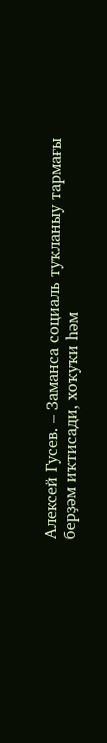Алексей Гусев. – Заманса социаль туҡланыу тармағы берҙәм иҡтисади, хоҡуҡи һәм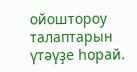ойоштороу талаптарын үтәүҙе һорай.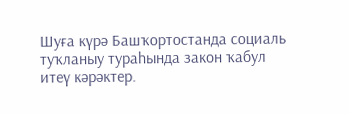Шуға күрә Башҡортостанда социаль туҡланыу тураһында закон ҡабул итеү кәрәктер.